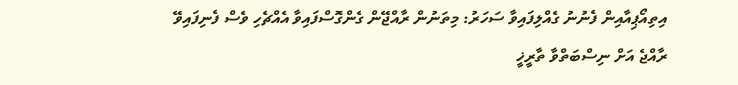އިތިއޯޕިއާއިން ފެނުނު ގެއްލިފައިވާ ސަހަރު: މިތަނުން ރާއްޖޭން ގެންގޮސްފައިވާ އެއްޗެހި ވެސް ފެނިފައިވޭ
ރާއްޖެ އަށް ނިސްބަތްވާ ތާރީޚީ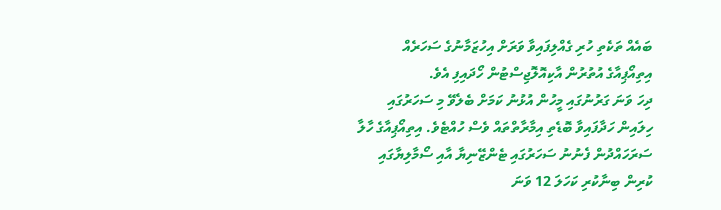ބައެއް ތަކެތި ހުރި ގެއްލިފައިވާ ވަރަށް އިހުޒަމާނުގެ ސަހަރެއް އިތިއޯޕިއާގެ އުތުރުން އާކިއޮލޮޖިސްޓުން ހޯދައިފި އެވެ.
ދިހަ ވަނަ ގަރުނުގައި މީހުން އުޅުނު ކަމަށް ބެލެވޭ މި ސަހަރުގައި ހިލައިން ހަދާފައިވާ ބޮޑެތި އިމާރާތްތައް ވެސް ހުއްޓެވެ. އިތިއޯޕިއާގެ ހާލާ ސަރަހައްދުން ފެނުނު ސަހަރުގައި ޓެންޒޭނިޔާ އާއި ސޯމާލިޔާގައި ކުރިން ބިނާކުރި ކަހަލަ 12 ވަނަ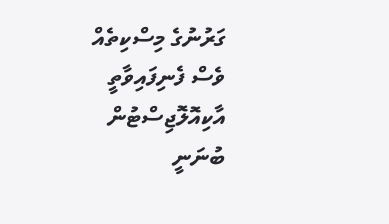ގަރުނުގެ މިސްކިތެއް ވެސް ފެނިފައިވާތީ އާކިއޮލޮޖިސްޓުން ބުނަނީ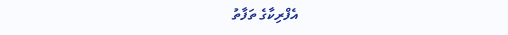އެފްރިކާގެ ތަފާތު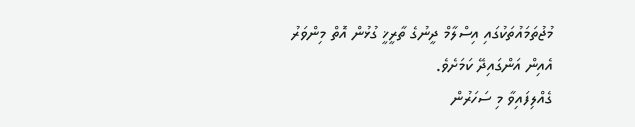މުޖުތަމައުތަކުގައި އިސްލާމް ދީނުގެ ތާރީޚީ ގުޅުން އޮތް މިންވަރު އެއިން އަންގައިދޭ ކަމަށެވެ.
ގެއްލިފައިވާ މި ސަހަރުން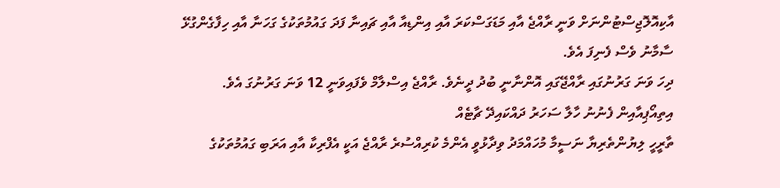އާކިއޮލޮޖިސްޓުންނަށް ވަނީ ރާއްޖެ އާއި މަޑަގަސްކަރަ އާއި އިންޑިއާ އާއި ޗައިނާ ފަދަ ގައުމުތަކުގެ ގަހަނާ އާއި ހިފާގެންގުޅޭ ސާމާނު ވެސް ފެނިފަ އެވެ.
ދިހަ ވަނަ ގަރުނުގައި ރާއްޖޭގައި އޮންނާނީ ބުދު ދީނެވެ. ރާއްޖެ އިސްލާމް ވެފައިވަނީ 12 ވަނަ ގަރުނުގަ އެވެ.
އިތިއޯޕިއާއިން ފެނުނު ހާލާ ސަހަރު ދައްކައިދޭ ޗާޓެއް
ތާރީހީ ލިޔުންތެރިޔާ ނަސީމާ މުހައްމަދު ވިދާޅުވީ އެންމެ ކުރިއްސުރެ ރާއްޖެ އަކީ އެފްރިކާ އާއި އަރަބި ގައުމުތަކުގެ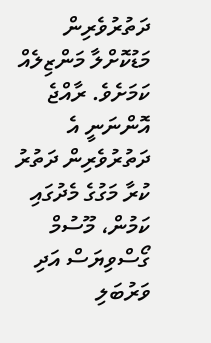ދަތުރުވެރިން މަޑުކޮށްލާ މަންޒިލެއް ކަމަށެވެ. ރާއްޖެ އޮންނަނީ އެ ދަތުރުވެރިން ދަތުރު ކުރާ މަގުގެ މެދުގައި ކަމުން، މޫސުމް ގޯސްވިޔަސް އަދި ވަރުބަލި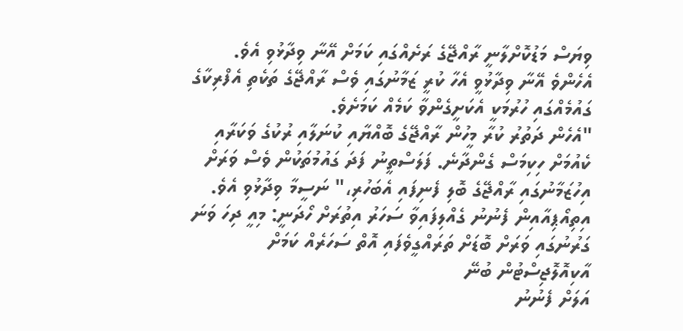ވިޔަސް މަޑުކޮށްލާނީ ރާއްޖޭގެ ރަށެއްގައި ކަމަށް އޭނާ ވިދާޅުވި އެވެ.
އެހެންވެ އޭނާ ވިދާޅުވީ އެހާ ކުރީ ޒަމާނުގައި ވެސް ރާއްޖޭގެ ތަކެތި އެފްރިކާގެ ގައުމެއްގައި ހުރުމަކީ އެކަށީގެންވާ ކަމެއް ކަމަށެވެ.
"އެހެން ދަތުރު ކުރާ މީހުން ރާއްޖޭގެ ބޮއްޔާއި ކުނަލާއި ރުކުގެ ވަކަރާއި ކެއުމަށް ހިކިމަސް ގެންދާނެ. ފަލަސްތީނު ފަދަ ގައުމުތަކުން ވެސް ވަރަށް އިހުޒަމާނުގައި ރާއްޖޭގެ ބޮލި ފެނިފައި އެބަހުރި،" ނަސީމާ ވިދާޅުވި އެވެ.
އިތިއޯޕިއާއިން ފެނުނު ގެއްލިފައިވާ ސަހަރު އިތުރަށް ހޯދަނީ: މިއީ ދިހަ ވަނަ ގަރުނުގައި ވަރަށް ބޮޑަށް ތަރައްގީވެފައި އޮތް ސަހަރެއް ކަމަށް އާކިއޮލޮޖިސްޓުން ބުނޭ
އަލަށް ފެނުނު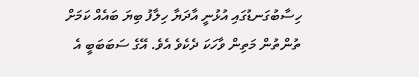ހިސާބުގަނޑުގައި އުޅުނީ އާދަޔާ ހިލާފު ބިޔަ ބައެއް ކަމަށް ތުންތުން މަތިން ވާހަކަ ދެކެވެ އެވެ. އޭގެ ސަބަބަބީ އެ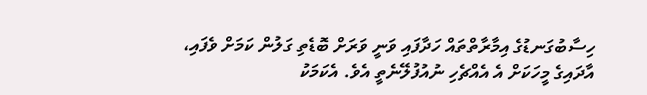ހިސާބުގަނޑުގެ އިމާރާތްތައް ހަދާފައި ވަނީ ވަރަށް ބޮޑެތި ގަލުން ކަމަށް ވެފައި، އާދައިގެ މީހަކަށް އެ އެއްޗެހި ނުއުފުލޭނެތީ އެވެ. އެކަމަކު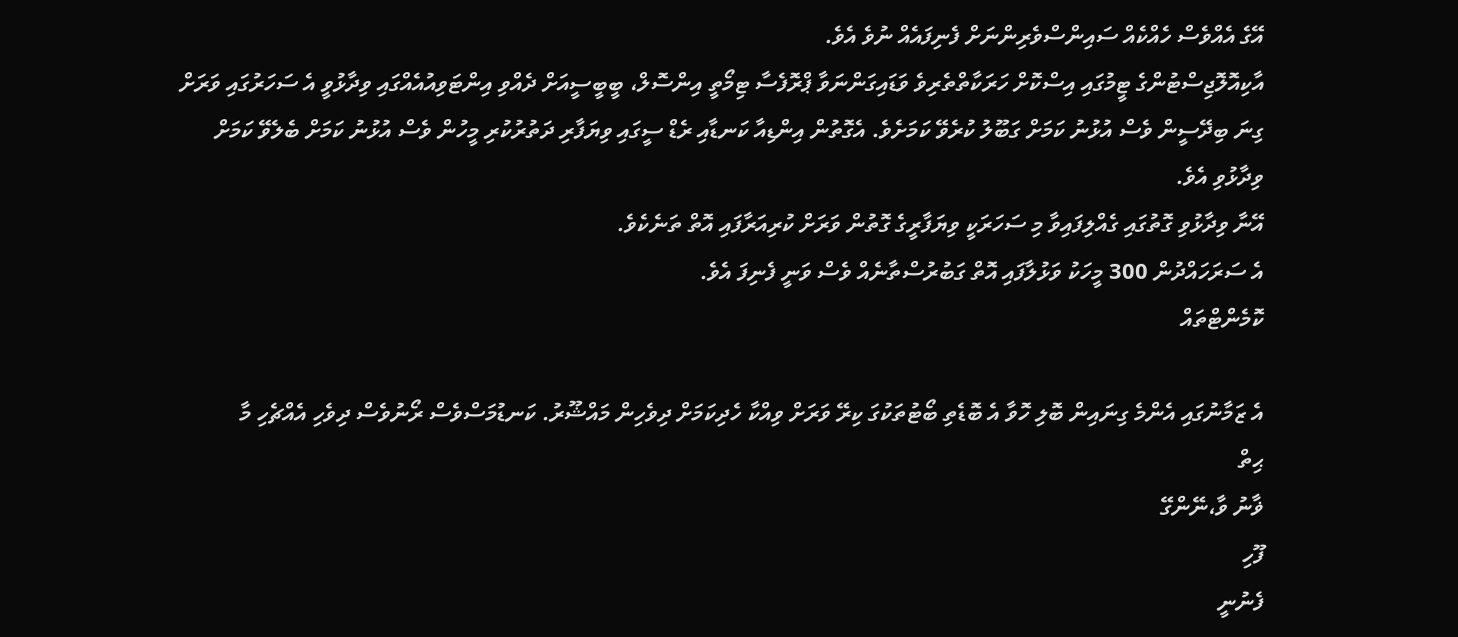އޭގެ އެއްވެސް ހެއްކެއް ސައިންސްވެރިންނަށް ފެނިފައެއް ނުވެ އެވެ.
އާކިއޮލޮޖިސްޓުންގެ ޓީމުގައި އިސްކޮށް ހަރަކާތްތެރިވެ ވަޑައިގަންނަވާ ޕްރޮފެސާ ޓިމޯތީ އިންސޮލް، ބީބީސީއަށް ދެއްވި އިންޓަވިއުއެއްގައި ވިދާޅުވީ އެ ސަހަރުގައި ވަރަށް ގިނަ ބިދޭސީން ވެސް އުޅުނު ކަމަށް ގަބޫލު ކުރެވޭ ކަމަށެވެ. އެގޮތުން އިންޑިއާ ކަނޑާއި ރެޑް ސީގައި ވިޔަފާރި ދަތުރުކުރި މީހުން ވެސް އުޅުނު ކަމަށް ބެލެވޭ ކަމަށް ވިދާޅުވި އެވެ.
އޭނާ ވިދާޅުވި ގޮތުގައި ގެއްލިފައިވާ މި ސަހަރަކީ ވިޔަފާރީގެ ގޮތުން ވަރަށް ކުރިއަރާފައި އޮތް ތަނެކެވެ.
އެ ސަރަހައްދުން 300 މީހަކު ވަޅުލާފައި އޮތް ގަބުރުސްތާނެއް ވެސް ވަނީ ފެނިފަ އެވެ.
ކޮމެންޓްތައް

އެ ޒަމާނުގައި އެންމެ ގިނައިން ބޮލި ހޮވާ އެ ބޮޑެތި ބޯޓުތަކުގަ ކިރޭ ވަރަށް ވިއްކާ ހެދިކަމަށް ދިވެހިން މައްޝޫރު. ކަނޑުމަސްވެސް ރޯނުވެސް ދިވެހި އެއްޗެހި މާ
ޙިތް
ޥާނު ވާ،ނޭންގޭ
ފޫހި
ފެނުނީ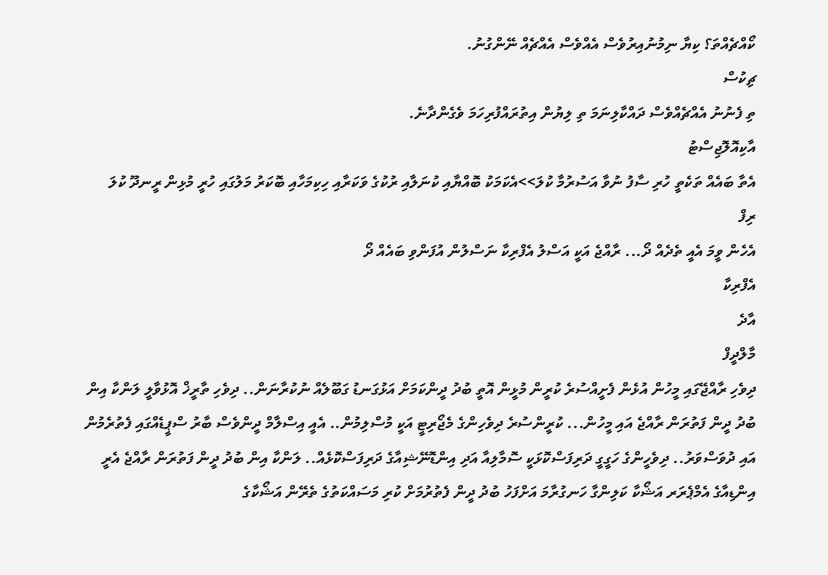ކޯއްޗެއްތަ؟ ކިޔާ ނިމުނުއިރުވެސް އެއްވެސް އެއްޗެއް ނޭންގުނު.
ޗިކުސް
ތި ފެނުނު އެއްޗެއްވެސް ދައްކާލިނަމަ ތި ލިޔުން އިތުރައްފުރިހަމަ ވެގެންދާނެ.
އާކިއޮލޮޖިސްޓު
އެތާ ބައެއް ތަކެތީ ހުރި ސާފު ނުވާ އަސުރުމާ ކުލަ>>އެކަމަކު ބޮއްޔާއި ކުނަލާއި ރުކުގެ ވަކަރާއި ހިކިމަހާއި ބޮކަރު މަލުގައި ހުރީ މުޅިން ރީނދޫ ކުލަ
ރިފް
އެހެން ވީމަ އެއީ ތެދެއް ދޯ... ރާއްޖެ އަކީ އަސްލު އެފްރިކާ ނަސްލުން އުފަންވި ބައެއް ދޯ
އެފްރިކާ
އާދެ
މާލްދީފް
ދިވެހި ރާއްޖޭގައި މީހުން އުޅެން ފެށީއްސުރެ ކުރީން މުޅީން އޮތީ ބުދު ދީންކަމަށް އަޅުގަނޑު ގަބޫލެއް ނުކުރާނަން.. ދިވެހި ތާރީޚް އޮޅުވާލީ ލަންކާ އިން ބުދު ދީން ފަތުރަން ރާއްޖެ އައި މީހުން... ކުރީންސުރެ ދިވެހިންގެ މެޖޯރިޓީ އަކީ މުސްލިމުން.. އެއީ އިސްލާމް ދީންވެސް ބާރު ސްޕީޑެއްގައި ފެތުރެމުން އައި ދުވަސްވަރު.. ދިވެހީންގެ ހަގީގީ ދަރިފަސްކޮޅަކީ ސޮމާލިއާ އަދި އިންޑޮނޭޝިއާގެ ދަރިފަސްކޮޅެއް.. ލަންކާ އިން ބުދު ދީން ފަތުރަން ރާއްޖެ އެރީ އިންޑިއާގެ އެމްޕެރަރ އަޝޯކާ ކަލިންގާ ހަނގުރާމަ އަށްފަހު ބުދު ދީން ފެތުރުމަށް ކުރި މަސައްކަތުގެ ތެރޭން އަޝޯކާގެ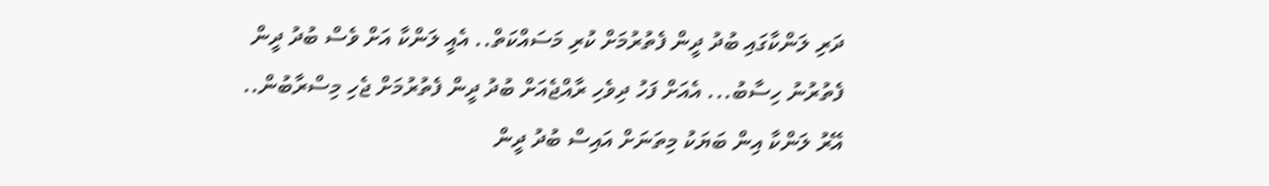ދަރި ލަންކާގައި ބުދު ދީން ފެތުރުމަށް ކުރި މަސައްކަތް.. އެއީ ލަންކާ އަށް ވެސް ބުދު ދީން ފެތުރުނު ހިސާބު... އެއަށް ފަހު ދިވެހި ރާއްޖެއަށް ބުދު ދީން ފެތުރުމަށް ޖެހި މިސްރާބުން.. އޭރު ލަންކާ އިން ބަޔަކު މިތަނަށް އައިސް ބުދު ދީން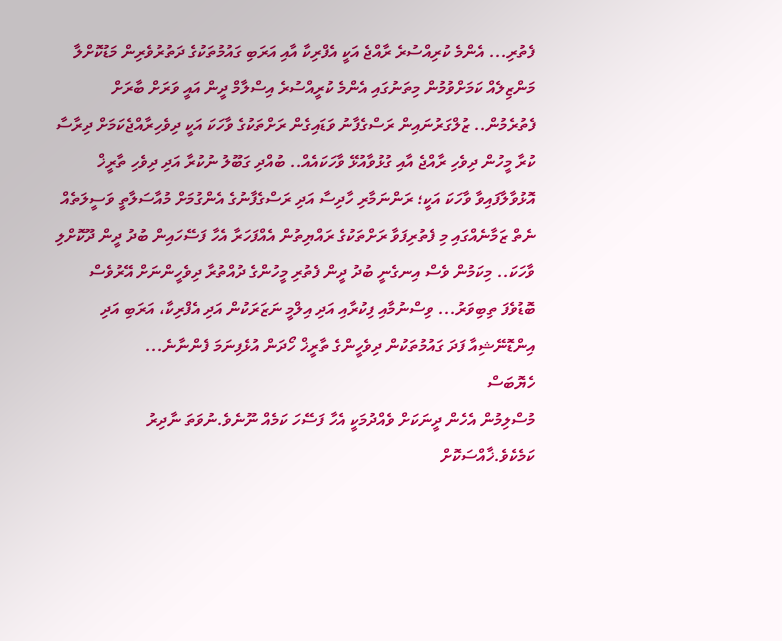ފެތުރި... އެންމެ ކުރިއްސުރެ ރާއްޖެ އަކީ އެފްރިކާ އާއި އަރަބި ގައުމުތަކުގެ ދަތުރުވެރިން މަޑުކޮށްލާ މަންޒިލެއް ކަމަށްވުމުން މިތަނުގައި އެންމެ ކުރީއްސުރެ އިސްލާމް ދީން އައީ ވަރަށް ބާރަށް ފެތުރެމުން.. ޒުލްގަރުނައިން ރަސްގެފާނު ވަޑައިގެން ރަށްތަކުގެ ވާހަކަ އަކީ ދިވެހިރާއްޖެކަމަށް ދިރާސާ ކުރާ މީހުން ދިވެހި ރާއްޖެ އާއި ގުޅުވާއުޅޭ ވާހަކައެއް.. ބުއްދި ގަބޫލު ނުކުރާ އަދި ދިވެހި ތާރީޚް އޮޅުވާލާފައިވާ ވާހަކަ އަކީ؛ ރަންނަމާރި ހާދިސާ އަދި ރަސްގެފާނުގެ އެންގުމަށް މުއާސަލާތީ ވަސީލަތެއް ނެތް ޒަމާނެއްގައި މި ފެތުރިފަވާ ރަށްތަކުގެ ރައްޔިތުން އެއްފަހަރާ އެހާ ފަސޭހައިން ބުދު ދީން ދޫކޮށްލި ވާހަކަ.. މިކަމުން ވެސް އިނގެނީ ބުދު ދީން ފެތުރި މީހުންގެ ދުއްތުރާ ދިވެހީންނަށް އޭރުވެސް ބޮޑުވެފަ ތިބިވަރު... ވިސްނުމާއި ފިކުރާއި އަދި އިލްމީ ނަޒަރަކުން އަދި އެފްރިކާ، އަރަބި އަދި އިންޑޮނޭޝިއާ ފަދަ ގައުމުތަކުން ދިވެހީންގެ ތާރީޚް ހޯދަން އުޅެފިނަމަ ފެންނާނެ...
ހެޔޮބަސް
މުސްލިމުން އެހެން ދީނަކަށް ވެއްދުމަކީ އެހާ ފަސޭހަ ކަމެއް ނޫނެވެ.ނުވަތަ ނާދިރު ކަމެކެވެ.ޚާއްސަކޮށް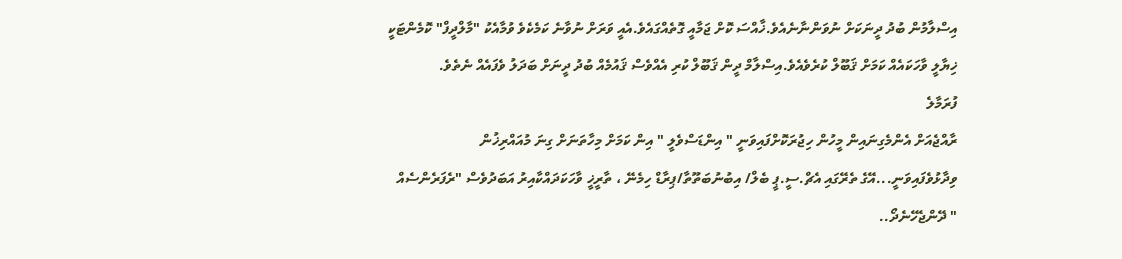އިސްލާމުން ބުދު ދީނަކަށް ނުވަންނާނެއެވެ.ޚާއްސަ ކޮށް ޖަމާއީ ގޮތެއްގައެވެ.އެއީ ވަރަށް ނުވާނެ ކަމެކެވެ ވުމާއެކު "މާލްދީފް" ކޮމެންޓަކީ ޚިޔާލީ ވާހަކައެއް ކަމަށް ޤަބޫލް ކުރެވެއެވެ.އިސްލާމް ދީން ޤަބޫލް ކުރި އެއްވެސް ޤައުމެއް ބުދު ދީނަށް ބަދަލު ވެފައެއް ނެތެވެ.
ފުރަމާލެ
ރާއްޖެއަށް އެންމެގިނައިން މީހުން ހިޖުރަކޮށްފައިވަނީ " އިންޑަސްވެލީ " އިން ކަމަށް މިހާތަނަށް ގިނަ މުއައްރިޚުން ވިދާޅުވެފައިވަނީ...އޭގެ ތެރޭގައި އެޗް.ސީ.ޕީ ބެލް/ އިބުނުބަތޫތާ/ޕިރާޑް ހިމެނޭ ، ތާރީޚީ ވާހަކަދައްކާއިރު އަބަދުވެސް "ރެފަރެންސެއް " ދޭންޖެހޭނެދޯ..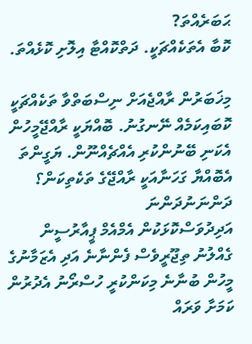ޙަބަރެއްތަ?
ކޮބާ އެތަކެއްޗަކީ. ދަތްކޮއްޓާ އިލޮށި ކޮޅެއްތަ.

މިޚަބަރުން ރާއްޖެއަށް ނިސްބަތްވާ ތަކެއްޗަކީ ކޮބައިކަމެއް ނޭނގުނު. ބޮއްޔަކީ ރާއްޖޭމީހުން އެކަނި ބޭނުންކުރި އެއްޗެއްނޫން. ޔަގީންތަ އެބޮއްޔާ ގަހަނާއަކީ ރާއްޖޭގެ ތަކެތިކަން؟
ދަންނަނުދަންނަ
އަދިދުވަސްކޮޅަކުން އެމްއެމް ޕީއާރުސީން ގެއްލުނު ތިޖޫރީވެސް ފެންނާނެ އަދި އެޒަމާނުގެ މީހުން ބުނާނެ މިކަންކުރީ ހުސްރޯނު އެދުރުން ކަމަށާ ވަރައް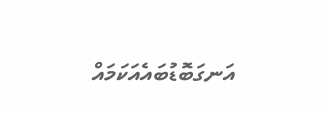އަނގަބޮޑުބައެއަކަމައް